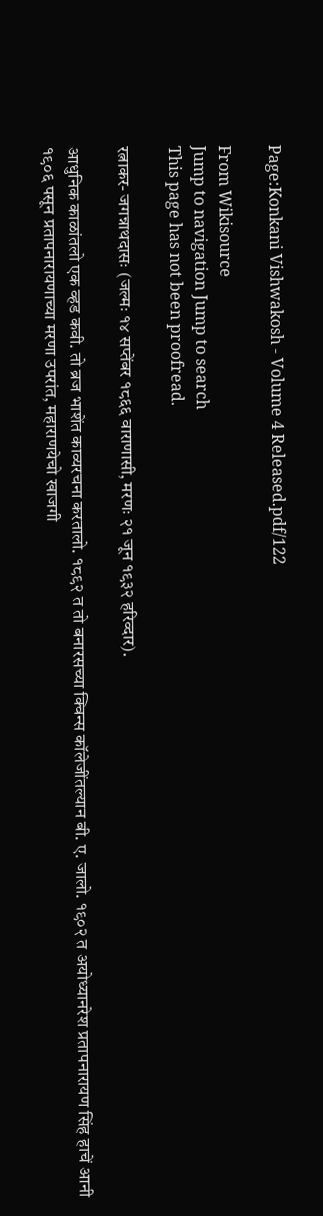Page:Konkani Vishwakosh - Volume 4 Released.pdf/122

From Wikisource
Jump to navigation Jump to search
This page has not been proofread.

रत्नाकर- जगन्नाथदासः (जल्मः १४ सप्तेंबर १८६६ वाराणासी, मरणः २१ जून १९३२ हरिव्दार).

आधुनिक काळांतलो एक व्हड कवी. तो ब्रज भाशेंत काव्यरचना करतालो. १८९२ त तो बनारसच्या क्विन्स कॉलेजींतल्यान बी. ए. जालो. १९०२ त अयोध्यानरेश प्रतापनारायण सिंह हाचें आनी १९०६ पसून प्रतापनारायणाच्या मरणा उपरांत, महाराणयेचो खाजगी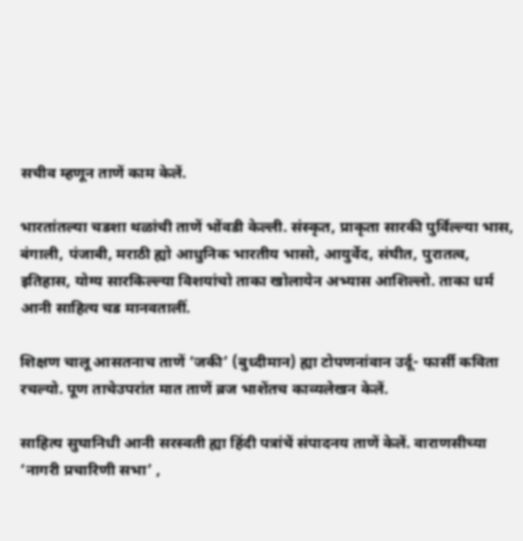सचीव म्हणून ताणें काम केलें.

भारतांतल्या चडशा थळांची ताणें भोंवडी केल्ली. संस्कृत, प्राकृता सारकी पुर्विल्ल्या भास, बंगाली, पंजाबी, मराठी ह्यो आधुनिक भारतीय भासो, आयुर्वेद, संघीत, पुरातत्व, इतिहास, योग्य सारकिल्ल्या विशयांचो ताका खोलायेन अभ्यास आशिल्लो. ताका धर्म आनी साहित्य चड मानवतालीं.

शिक्षण चालू आसतनाच ताणें ‘जकी’ (बुध्दीमान) ह्या टोपणनांवान उर्दू- फार्सी कविता रचल्यो. पूण ताचेउपरांत मात ताणें ब्रज भाशेंतच काव्यलेखन केलें.

साहित्य सुघानिधी आनी सरस्वती ह्या हिंदी पत्रांचें संपादनय ताणें केलें. वाराणसीच्या ‘नागरी प्रचारिणी सभा’ ,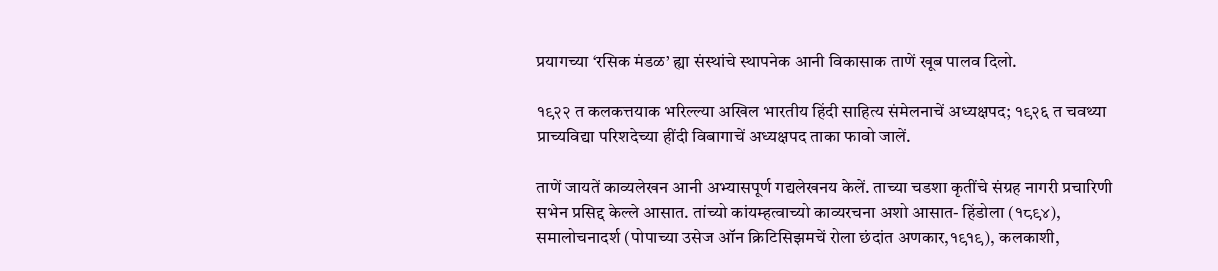प्रयागच्या ‘रसिक मंडळ’ ह्या संस्थांचे स्थापनेक आनी विकासाक ताणें खूब पालव दिलो.

१९२२ त कलकत्तयाक भरिल्ल्या अखिल भारतीय हिंदी साहित्य संमेलनाचें अध्यक्षपद; १९२६ त चवथ्या प्राच्यविद्या परिशदेच्या हींदी विबागाचें अध्यक्षपद ताका फावो जालें.

ताणें जायतें काव्यलेखन आनी अभ्यासपूर्ण गद्यलेखनय केलें. ताच्या चडशा कृतींचे संग्रह नागरी प्रचारिणी सभेन प्रसिद्द केल्ले आसात. तांच्यो कांयम्हत्वाच्यो काव्यरचना अशो आसात- हिंडोला (१८९४), समालोचनादर्श (पोपाच्या उसेज ऑन क्रिटिसिझमचें रोला छंदांत अणकार,१९१९), कलकाशी,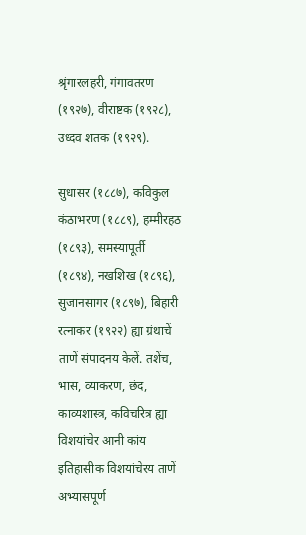श्रृंगारलहरी, गंगावतरण (१९२७), वीराष्टक (१९२८), उध्दव शतक (१९२९).

सुधासर (१८८७), कविकुल कंठाभरण (१८८९), हम्मीरहठ (१८९३), समस्यापूर्ती (१८९४), नखशिख (१८९६), सुजानसागर (१८९७), बिहारी रत्नाकर (१९२२) ह्या ग्रंथाचें ताणें संपादनय केलें. तशेंच, भास, व्याकरण, छंद, काव्यशास्त्र, कविचरित्र ह्या विशयांचेर आनी कांय इतिहासीक विशयांचेरय ताणें अभ्यासपूर्ण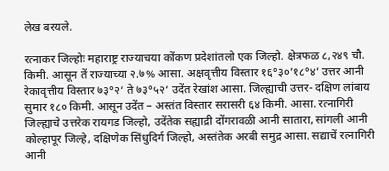लेख बरयले.

रत्नाकर जिल्होः महाराष्ट्र राज्याचया कोंकण प्रदेशांतलो एक जिल्हो. क्षेत्रफळ ८,२४९ चौ. किमी. आसून तें राज्याच्या २.७% आसा. अक्षवृत्तीय विस्तार १६°३०ʼ१८°४ʼ उत्तर आनी रेकावृत्तीय विस्तार ७३°२‘ ते ७३°५२‘ उदेंत रेखांश आसा. जिल्ह्याची उत्तर- दक्षिण लांबाय सुमार १८० किमी. आसून उदेंत – अस्तंत विस्तार सरासरी ६४ किमी. आसा. रत्नागिरी जिल्ह्याचे उत्तरेक रायगड जिल्हो, उदेंतेक सह्याद्री दोंगरावळी आनी सातारा, सांगली आनी कोल्हापूर जिल्हे, दक्षिणेक सिंधुदिर्ग जिल्हो, अस्तंतेक अरबी समुद्र आसा. सद्याचें रत्नागिरी आनी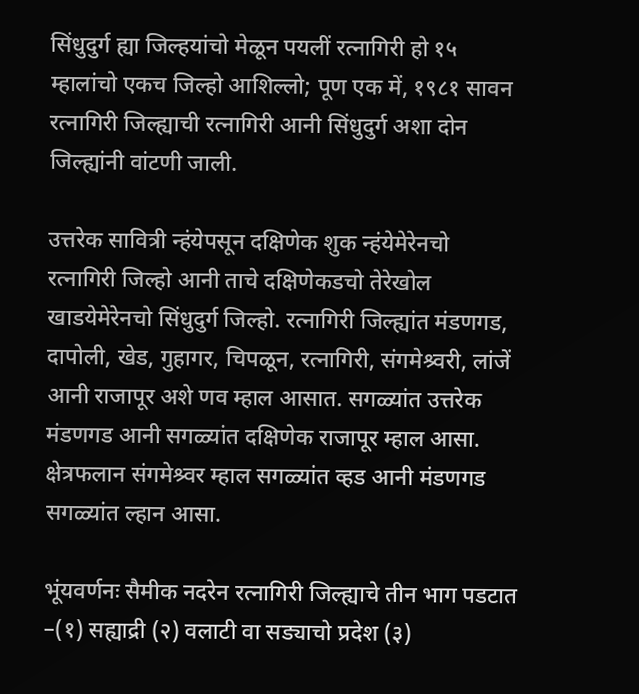सिंधुदुर्ग ह्या जिल्हयांचो मेळून पयलीं रत्नागिरी हो १५ म्हालांचो एकच जिल्हो आशिल्लो; पूण एक में, १९८१ सावन रत्नागिरी जिल्ह्याची रत्नागिरी आनी सिंधुदुर्ग अशा दोन जिल्ह्यांनी वांटणी जाली.

उत्तरेक सावित्री न्हंयेपसून दक्षिणेक शुक न्हंयेमेरेनचो रत्नागिरी जिल्हो आनी ताचे दक्षिणेकडचो तेरेखोल खाडयेमेरेनचो सिंधुदुर्ग जिल्हो. रत्नागिरी जिल्ह्यांत मंडणगड, दापोली, खेड, गुहागर, चिपळून, रत्नागिरी, संगमेश्र्वरी, लांजें आनी राजापूर अशे णव म्हाल आसात. सगळ्यांत उत्तरेक मंडणगड आनी सगळ्यांत दक्षिणेक राजापूर म्हाल आसा. क्षेत्रफलान संगमेश्र्वर म्हाल सगळ्यांत व्हड आनी मंडणगड सगळ्यांत ल्हान आसा.

भूंयवर्णनः सैमीक नदरेन रत्नागिरी जिल्ह्याचे तीन भाग पडटात –(१) सह्याद्री (२) वलाटी वा सड्याचो प्रदेश (३)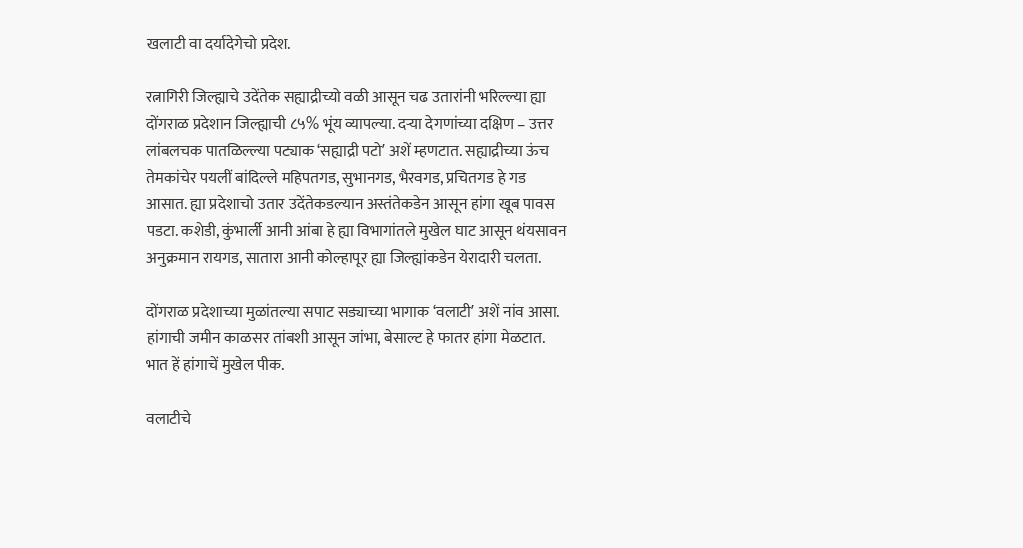खलाटी वा दर्यादेगेचो प्रदेश.

रत्नागिरी जिल्ह्याचे उदेंतेक सह्याद्रीच्यो वळी आसून चढ उतारांनी भरिल्ल्या ह्या दोंगराळ प्रदेशान जिल्ह्याची ८५% भूंय व्यापल्या. दऱ्या देगणांच्या दक्षिण – उत्तर लांबलचक पातळिल्ल्या पट्याक ‘सह्याद्री पटोʼ अशें म्हणटात. सह्याद्रीच्या ऊंच तेमकांचेर पयलीं बांदिल्ले महिपतगड, सुभानगड, भैरवगड, प्रचितगड हे गड आसात. ह्या प्रदेशाचो उतार उदेंतेकडल्यान अस्तंतेकडेन आसून हांगा खूब पावस पडटा. कशेडी, कुंभार्ली आनी आंबा हे ह्या विभागांतले मुखेल घाट आसून थंयसावन अनुक्रमान रायगड, सातारा आनी कोल्हापूर ह्या जिल्ह्यांकडेन येरादारी चलता.

दोंगराळ प्रदेशाच्या मुळांतल्या सपाट सड्याच्या भागाक ‘वलाटीʼ अशें नांव आसा. हांगाची जमीन काळसर तांबशी आसून जांभा, बेसाल्ट हे फातर हांगा मेळटात. भात हें हांगाचें मुखेल पीक.

वलाटीचे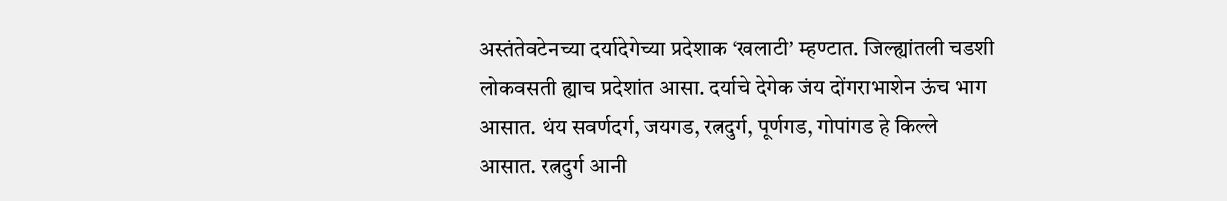अस्तंतेवटेनच्या दर्यादेगेच्या प्रदेशाक ‘खलाटीʼ म्हण्टात. जिल्ह्यांतली चडशी लोकवसती ह्याच प्रदेशांत आसा. दर्याचे देगेक जंय दोंगराभाशेन ऊंच भाग आसात. थंय सवर्णदर्ग, जयगड, रत्नदुर्ग, पूर्णगड, गोपांगड हे किल्ले आसात. रत्नदुर्ग आनी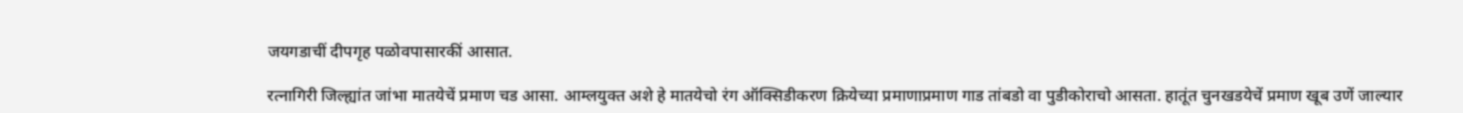जयगडाचीं दीपगृह पळोवपासारकीं आसात.

रत्नागिरी जिल्ह्यांत जांभा मातयेचें प्रमाण चड आसा. आम्लयुक्त अशे हे मातयेचो रंग ऑक्सिडीकरण क्रियेच्या प्रमाणाप्रमाण गाड तांबडो वा पुडीकोराचो आसता. हातूंत चुनखडयेचें प्रमाण खूब उणें जाल्यार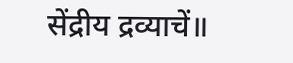सेंद्रीय द्रव्याचें॥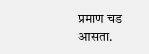प्रमाण चड आसता.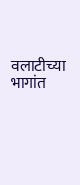वलाटीच्या भागांत